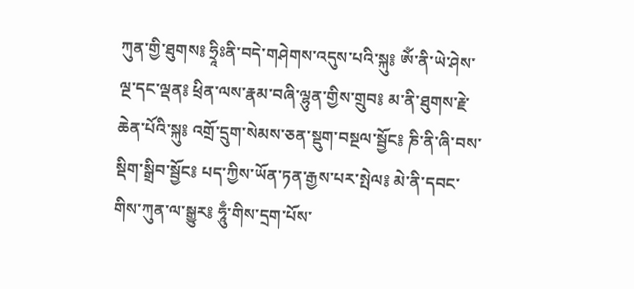ཀུན་གྱི་ཐུགས༔ ཧྲཱིཿནི་བདེ་གཤེགས་འདུས་པའི་སྐུ༔ ཨོཾ་ནི་ཡེ་ཤེས་ལྔ་དང་ལྡན༔ ཕྲིན་ལས་རྣམ་བཞི་ལྷུན་གྱིས་གྲུབ༔ མ་ནི་ཐུགས་རྗེ་ཆེན་པོའི་སྐུ༔ འགྲོ་དྲུག་སེམས་ཅན་སྡུག་བསྔལ་སྦྱོང༔ ཎི་ནི་ཞི་བས་སྡིག་སྒྲིབ་སྦྱོང༔ པད་ཀྱིས་ཡོན་ཏན་རྒྱས་པར་སྤེལ༔ མེ་ནི་དབང་གིས་ཀུན་ལ་སྒྱུར༔ ཧཱུྃ་གིས་དྲག་པོས་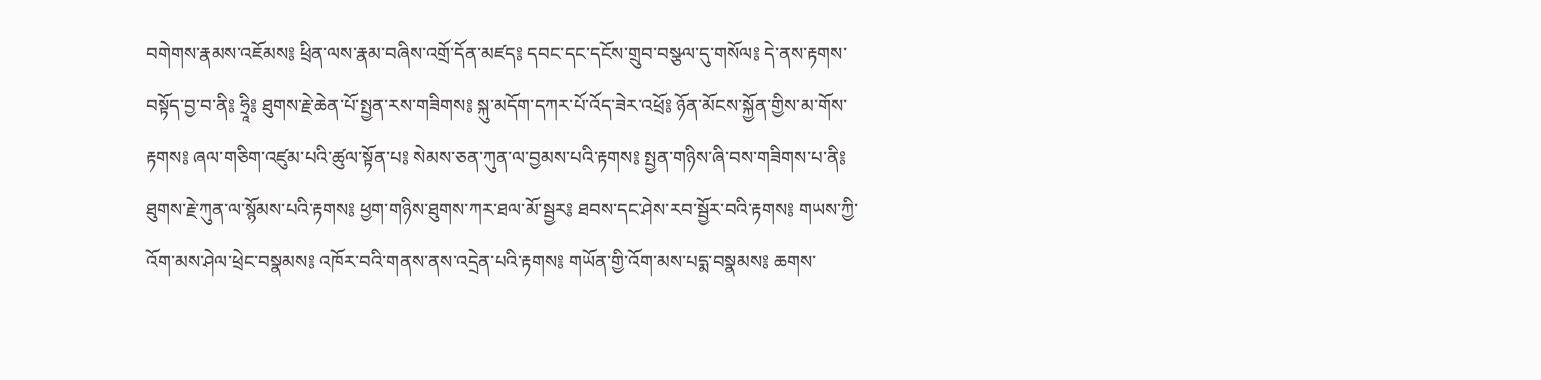བགེགས་རྣམས་འཇོམས༔ ཕྲིན་ལས་རྣམ་བཞིས་འགྲོ་དོན་མཛད༔ དབང་དང་དངོས་གྲུབ་བསྩལ་དུ་གསོལ༔ དེ་ནས་རྟགས་བསྟོད་བྱ་བ་ནི༔ ཧྲཱི༔ ཐུགས་རྗེ་ཆེན་པོ་སྤྱན་རས་གཟིགས༔ སྐུ་མདོག་དཀར་པོ་འོད་ཟེར་འཕྲོ༔ ཉོན་མོངས་སྐྱོན་གྱིས་མ་གོས་རྟགས༔ ཞལ་གཅིག་འཛུམ་པའི་ཚུལ་སྟོན་པ༔ སེམས་ཅན་ཀུན་ལ་བྱམས་པའི་རྟགས༔ སྤྱན་གཉིས་ཞི་བས་གཟིགས་པ་ནི༔ ཐུགས་རྗེ་ཀུན་ལ་སྙོམས་པའི་རྟགས༔ ཕྱག་གཉིས་ཐུགས་ཀར་ཐལ་མོ་སྦྱར༔ ཐབས་དང་ཤེས་རབ་སྦྱོར་བའི་རྟགས༔ གཡས་ཀྱི་འོག་མས་ཤེལ་ཕྲེང་བསྣམས༔ འཁོར་བའི་གནས་ནས་འདྲེན་པའི་རྟགས༔ གཡོན་གྱི་འོག་མས་པདྨ་བསྣམས༔ ཆགས་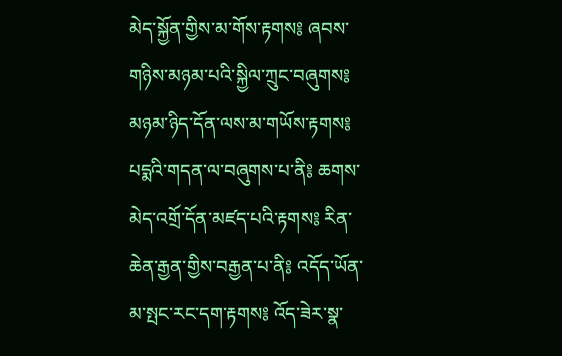མེད་སྐྱོན་གྱིས་མ་གོས་རྟགས༔ ཞབས་གཉིས་མཉམ་པའི་སྐྱིལ་ཀྲུང་བཞུགས༔ མཉམ་ཉིད་དོན་ལས་མ་གཡོས་རྟགས༔ པདྨའི་གདན་ལ་བཞུགས་པ་ནི༔ ཆགས་མེད་འགྲོ་དོན་མཛད་པའི་རྟགས༔ རིན་ཆེན་རྒྱན་གྱིས་བརྒྱན་པ་ནི༔ འདོད་ཡོན་མ་སྤང་རང་དག་རྟགས༔ འོད་ཟེར་སྣ་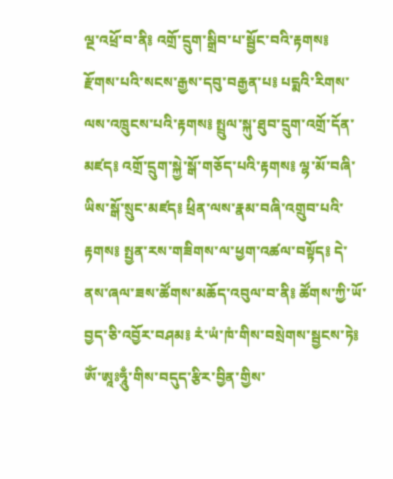ལྔ་འཕྲོ་བ་ནི༔ འགྲོ་དྲུག་སྒྲིབ་པ་སྦྱོང་བའི་རྟགས༔ རྫོགས་པའི་སངས་རྒྱས་དབུ་བརྒྱན་པ༔ པདྨའི་རིགས་ལས་འཁྲུངས་པའི་རྟགས༔ སྤྲུལ་སྐུ་ཐུབ་དྲུག་འགྲོ་དོན་མཛད༔ འགྲོ་དྲུག་སྐྱེ་སྒོ་གཅོད་པའི་རྟགས༔ ལྷ་མོ་བཞི་ཡིས་སྒོ་སྲུང་མཛད༔ ཕྲིན་ལས་རྣམ་བཞི་འགྲུབ་པའི་རྟགས༔ སྤྱན་རས་གཟིགས་ལ་ཕྱག་འཚལ་བསྟོད༔ དེ་ནས་ཞལ་ཟས་ཚོགས་མཆོད་འབུལ་བ་ནི༔ ཚོགས་ཀྱི་ཡོ་བྱད་ཅི་འབྱོར་བཤམ༔ རཾ་ཡཾ་ཁཾ་གིས་བསྲེགས་སྦྱངས་ཏེ༔ ཨོཾ་ཨཱཿཧཱུྃ་གིས་བདུད་རྩིར་བྱིན་གྱིས་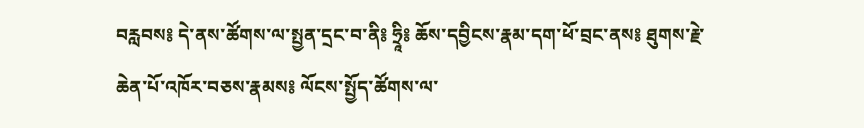བརླབས༔ དེ་ནས་ཚོགས་ལ་སྤྱན་དྲང་བ་ནི༔ ཧྲཱི༔ ཆོས་དབྱིངས་རྣམ་དག་ཕོ་བྲང་ནས༔ ཐུགས་རྗེ་ཆེན་པོ་འཁོར་བཅས་རྣམས༔ ལོངས་སྤྱོད་ཚོགས་ལ་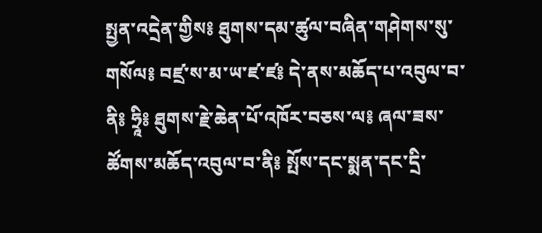སྤྱན་འདྲེན་གྱིས༔ ཐུགས་དམ་ཚུལ་བཞིན་གཤེགས་སུ་གསོལ༔ བཛྲ་ས་མ་ཡ་ཛ་ཛ༔ དེ་ནས་མཆོད་པ་འབུལ་བ་ནི༔ ཧྲཱི༔ ཐུགས་རྗེ་ཆེན་པོ་འཁོར་བཅས་ལ༔ ཞལ་ཟས་ཚོགས་མཆོད་འབུལ་བ་ནི༔ སྤོས་དང་སྨན་དང་དྲི་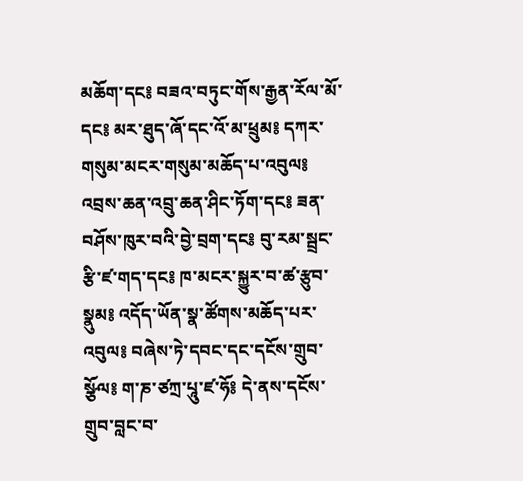མཆོག་དང༔ བཟའ་བཏུང་གོས་རྒྱན་རོལ་མོ་དང༔ མར་ཐུད་ཞོ་དང་འོ་མ་ཕྲུམ༔ དཀར་གསུམ་མངར་གསུམ་མཆོད་པ་འབུལ༔ འབྲས་ཆན་འབྲུ་ཆན་ཤིང་ཏོག་དང༔ ཟན་བཤོས་ཁུར་བའི་བྱེ་བྲག་དང༔ བུ་རམ་སྦྲང་རྩི་ཛ་གད་དང༔ ཁ་མངར་སྐྱུར་བ་ཚ་རྩུབ་སྣུམ༔ འདོད་ཡོན་སྣ་ཚོགས་མཆོད་པར་འབུལ༔ བཞེས་ཏེ་དབང་དང་དངོས་གྲུབ་སྩོལ༔ ག་ཎ་ཙཀྲ་པཱུ་ཛ་ཧོ༔ དེ་ནས་དངོས་གྲུབ་བླང་བ་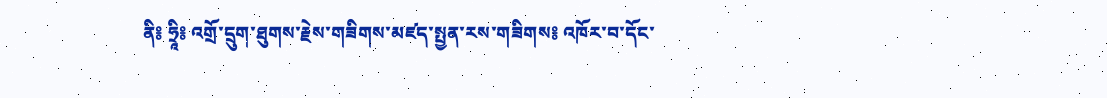ནི༔ ཧྲཱི༔ འགྲོ་དྲུག་ཐུགས་རྗེས་གཟིགས་མཛད་སྤྱན་རས་གཟིགས༔ འཁོར་བ་དོང་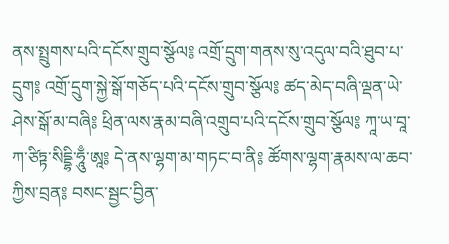ནས་སྤྲུགས་པའི་དངོས་གྲུབ་སྩོལ༔ འགྲོ་དྲུག་གནས་སུ་འདུལ་བའི་ཐུབ་པ་དྲུག༔ འགྲོ་དྲུག་སྐྱེ་སྒོ་གཅོད་པའི་དངོས་གྲུབ་སྩོལ༔ ཚད་མེད་བཞི་ལྡན་ཡེ་ཤེས་སྒོ་མ་བཞི༔ ཕྲིན་ལས་རྣམ་བཞི་འགྲུབ་པའི་དངོས་གྲུབ་སྩོལ༔ ཀཱ་ཡ་བཱ་ཀ་ཙིཏྟ་སིདྡྷི་ཧཱུྃ་ཨཱ༔ དེ་ནས་ལྷག་མ་གཏང་བ་ནི༔ ཚོགས་ལྷག་རྣམས་ལ་ཆབ་ཀྱིས་བྲན༔ བསང་སྦྱང་བྱིན་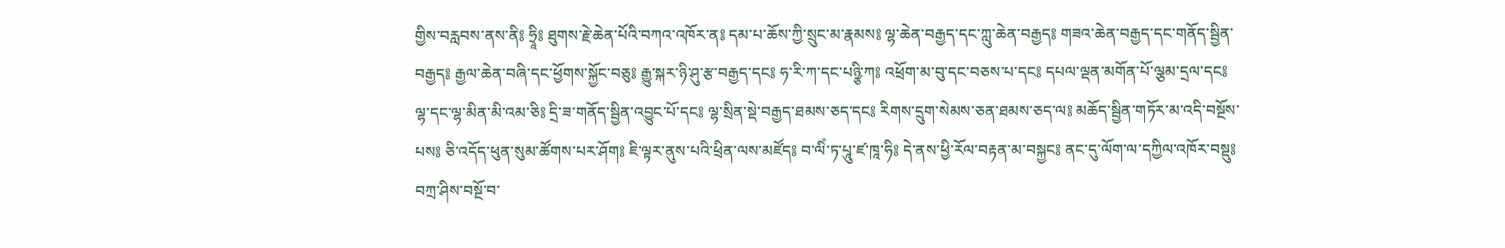གྱིས་བརླབས་ནས་ནི༔ ཧྲཱི༔ ཐུགས་རྗེ་ཆེན་པོའི་བཀའ་འཁོར་ན༔ དམ་པ་ཆོས་ཀྱི་སྲུང་མ་རྣམས༔ ལྷ་ཆེན་བརྒྱད་དང་ཀླུ་ཆེན་བརྒྱད༔ གཟའ་ཆེན་བརྒྱད་དང་གནོད་སྦྱིན་བརྒྱད༔ རྒྱལ་ཆེན་བཞི་དང་ཕྱོགས་སྐྱོང་བཅུ༔ རྒྱུ་སྐར་ཉི་ཤུ་རྩ་བརྒྱད་དང༔ ཧ་རི་ཀ་དང་པཉྩི་ཀ༔ འཕྲོག་མ་བུ་དང་བཅས་པ་དང༔ དཔལ་ལྡན་མགོན་པོ་ལྕམ་དྲལ་དང༔ ལྷ་དང་ལྷ་མིན་མི་འམ་ཅི༔ དྲི་ཟ་གནོད་སྦྱིན་འབྱུང་པོ་དང༔ ལྷ་སྲིན་སྡེ་བརྒྱད་ཐམས་ཅད་དང༔ རིགས་དྲུག་སེམས་ཅན་ཐམས་ཅད་ལ༔ མཆོད་སྦྱིན་གཏོར་མ་འདི་བསྔོས་པས༔ ཅི་འདོད་ཕུན་སུམ་ཚོགས་པར་ཤོག༔ ཇི་ལྟར་ནུས་པའི་ཕྲིན་ལས་མཛོད༔ བ་ལིཾ་ཏ་པཱུ་ཛ་ཁཱ་ཧི༔ དེ་ནས་ཕྱི་རོལ་བརྟན་མ་བསྐྱང༔ ནང་དུ་ལོག་ལ་དཀྱིལ་འཁོར་བསྡུ༔ བཀྲ་ཤིས་བསྔོ་བ་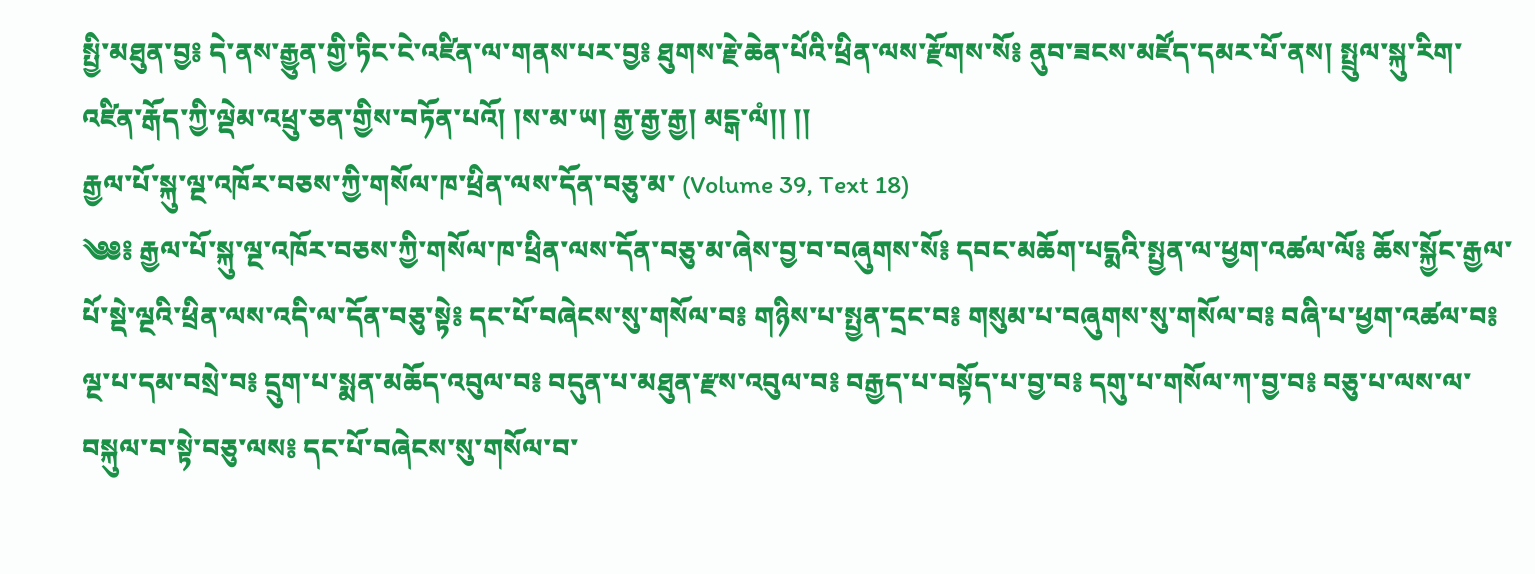སྤྱི་མཐུན་བྱ༔ དེ་ནས་རྒྱུན་གྱི་ཏིང་ངེ་འཛིན་ལ་གནས་པར་བྱ༔ ཐུགས་རྗེ་ཆེན་པོའི་ཕྲིན་ལས་རྫོགས་སོ༔ ནུབ་ཟངས་མཛོད་དམར་པོ་ནས། སྤྲུལ་སྐུ་རིག་འཛིན་རྒོད་ཀྱི་ལྡེམ་འཕྲུ་ཅན་གྱིས་བཏོན་པའོ། །ས་མ་ཡ། རྒྱ་རྒྱ་རྒྱ། མངྒ་ལཾ།། །།
རྒྱལ་པོ་སྐུ་ལྔ་འཁོར་བཅས་ཀྱི་གསོལ་ཁ་ཕྲིན་ལས་དོན་བཅུ་མ་ (Volume 39, Text 18)
༄༅༔ རྒྱལ་པོ་སྐུ་ལྔ་འཁོར་བཅས་ཀྱི་གསོལ་ཁ་ཕྲིན་ལས་དོན་བཅུ་མ་ཞེས་བྱ་བ་བཞུགས་སོ༔ དབང་མཆོག་པདྨའི་སྤྱན་ལ་ཕྱག་འཚལ་ལོ༔ ཆོས་སྐྱོང་རྒྱལ་པོ་སྡེ་ལྔའི་ཕྲིན་ལས་འདི་ལ་དོན་བཅུ་སྟེ༔ དང་པོ་བཞེངས་སུ་གསོལ་བ༔ གཉིས་པ་སྤྱན་དྲང་བ༔ གསུམ་པ་བཞུགས་སུ་གསོལ་བ༔ བཞི་པ་ཕྱག་འཚལ་བ༔ ལྔ་པ་དམ་བསྲེ་བ༔ དྲུག་པ་སྨན་མཆོད་འབུལ་བ༔ བདུན་པ་མཐུན་རྫས་འབུལ་བ༔ བརྒྱད་པ་བསྟོད་པ་བྱ་བ༔ དགུ་པ་གསོལ་ཀ་བྱ་བ༔ བཅུ་པ་ལས་ལ་བསྐུལ་བ་སྟེ་བཅུ་ལས༔ དང་པོ་བཞེངས་སུ་གསོལ་བ་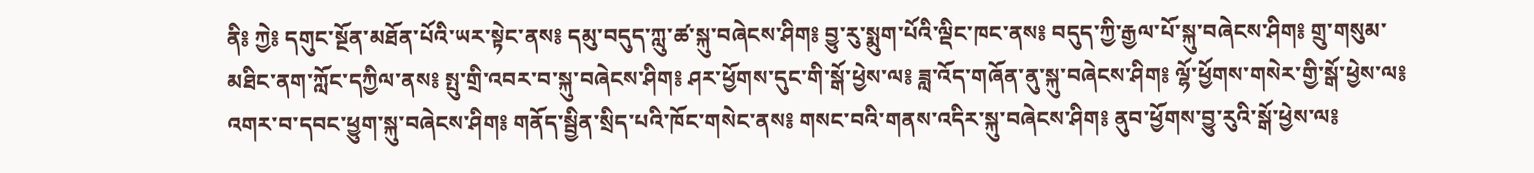ནི༔ ཀྱེ༔ དགུང་སྔོན་མཐོན་པོའི་ཡར་སྟེང་ནས༔ དམུ་བདུད་ཀླུ་ཚ་སྐུ་བཞེངས་ཤིག༔ བྱུ་རུ་སྨུག་པོའི་ལྡིང་ཁང་ནས༔ བདུད་ཀྱི་རྒྱལ་པོ་སྐུ་བཞེངས་ཤིག༔ གྲུ་གསུམ་མཐིང་ནག་ཀློང་དཀྱིལ་ནས༔ སྤུ་གྲི་འབར་བ་སྐུ་བཞེངས་ཤིག༔ ཤར་ཕྱོགས་དུང་གི་སྒོ་ཕྱེས་ལ༔ ཟླ་འོད་གཞོན་ནུ་སྐུ་བཞེངས་ཤིག༔ ལྷོ་ཕྱོགས་གསེར་གྱི་སྒོ་ཕྱེས་ལ༔ འགར་བ་དབང་ཕྱུག་སྐུ་བཞེངས་ཤིག༔ གནོད་སྦྱིན་སྲིད་པའི་ཁོང་གསེང་ནས༔ གསང་བའི་གནས་འདིར་སྐུ་བཞེངས་ཤིག༔ ནུབ་ཕྱོགས་བྱུ་རུའི་སྒོ་ཕྱེས་ལ༔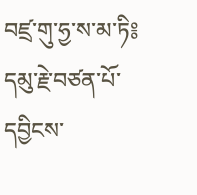བཛྲ་གུ་ཧྱ་ས་མ་ཏི༔ དམུ་རྗེ་བཙན་པོ་དབྱིངས་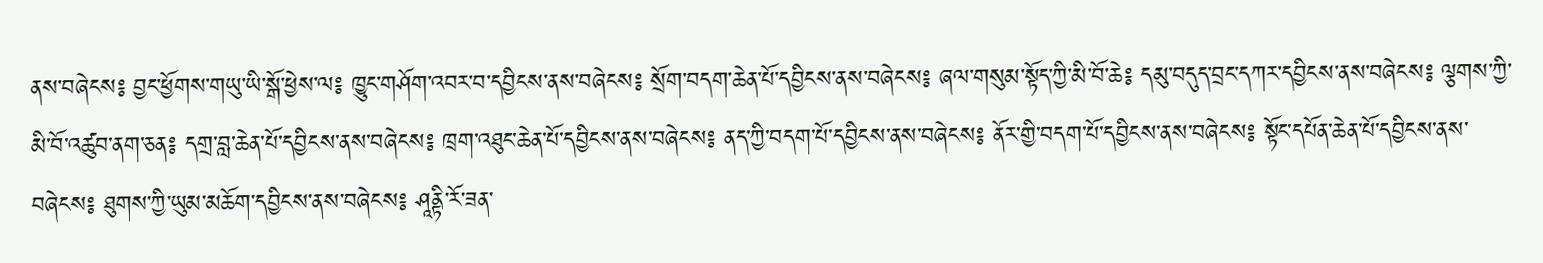ནས་བཞེངས༔ བྱང་ཕྱོགས་གཡུ་ཡི་སྒོ་ཕྱེས་ལ༔ ཁྱུང་གཤོག་འབར་བ་དབྱིངས་ནས་བཞེངས༔ སྲོག་བདག་ཆེན་པོ་དབྱིངས་ནས་བཞེངས༔ ཞལ་གསུམ་སྟོད་ཀྱི་མི་བོ་ཆེ༔ དམུ་བདུད་བྲང་དཀར་དབྱིངས་ནས་བཞེངས༔ ལྕགས་ཀྱི་མི་བོ་འཚུབ་ནག་ཅན༔ དགྲ་བླ་ཆེན་པོ་དབྱིངས་ནས་བཞེངས༔ ཁྲག་འཐུང་ཆེན་པོ་དབྱིངས་ནས་བཞེངས༔ ནད་ཀྱི་བདག་པོ་དབྱིངས་ནས་བཞེངས༔ ནོར་གྱི་བདག་པོ་དབྱིངས་ནས་བཞེངས༔ སྟོང་དཔོན་ཆེན་པོ་དབྱིངས་ནས་བཞེངས༔ ཐུགས་ཀྱི་ཡུམ་མཆོག་དབྱིངས་ནས་བཞེངས༔ ཤཱནྟི་རོ་ཟན་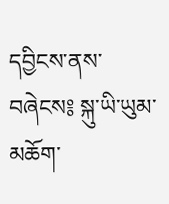དབྱིངས་ནས་བཞེངས༔ སྐུ་ཡི་ཡུམ་མཆོག་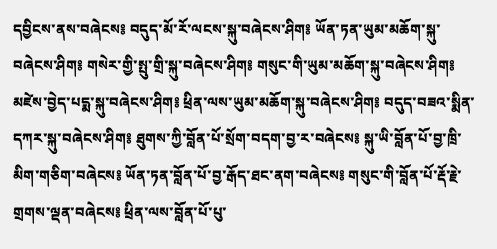དབྱིངས་ནས་བཞེངས༔ བདུད་མོ་རོ་ལངས་སྐུ་བཞེངས་ཤིག༔ ཡོན་ཏན་ཡུམ་མཆོག་སྐུ་བཞེངས་ཤིག༔ གསེར་གྱི་སྤུ་གྲི་སྐུ་བཞེངས་ཤིག༔ གསུང་གི་ཡུམ་མཆོག་སྐུ་བཞེངས་ཤིག༔ མཛེས་བྱེད་པདྨ་སྐུ་བཞེངས་ཤིག༔ ཕྲིན་ལས་ཡུམ་མཆོག་སྐུ་བཞེངས་ཤིག༔ བདུད་བཟའ་སྨིན་དཀར་སྐུ་བཞེངས་ཤིག༔ ཐུགས་ཀྱི་བློན་པོ་སྲོག་བདག་བྱ་ར་བཞེངས༔ སྐུ་ཡི་བློན་པོ་བྱ་ཁྲི་མིག་གཅིག་བཞེངས༔ ཡོན་ཏན་བློན་པོ་བྱ་རྒོད་ཐང་ནག་བཞེངས༔ གསུང་གི་བློན་པོ་རྡོ་རྗེ་གྲགས་ལྡན་བཞེངས༔ ཕྲིན་ལས་བློན་པོ་པུ་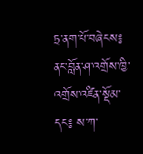ཏྲ་ནག་པོ་བཞེངས༔ ནང་བློན་ཤ་འགྲོས་ཁྱི་འགྲོས་འཛིན་སྡོམ་དང༔ ས་ཀ་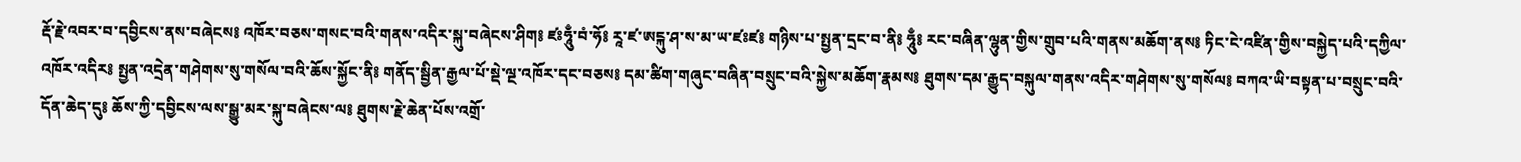རྡོ་རྗེ་འབར་བ་དབྱིངས་ནས་བཞེངས༔ འཁོར་བཅས་གསང་བའི་གནས་འདིར་སྐུ་བཞེངས་ཤིག༔ ཛཿཧཱུྃ་བཾ་ཧོ༔ རཱ་ཛ་ཨངྐུ་ཤ་ས་མ་ཡ་ཛཿཛ༔ གཉིས་པ་སྤྱན་དྲང་བ་ནི༔ ཧཱུྃ༔ རང་བཞིན་ལྷུན་གྱིས་གྲུབ་པའི་གནས་མཆོག་ནས༔ ཏིང་ངེ་འཛིན་གྱིས་བསྐྱེད་པའི་དཀྱིལ་འཁོར་འདིར༔ སྤྱན་འདྲེན་གཤེགས་སུ་གསོལ་བའི་ཆོས་སྐྱོང་ནི༔ གནོད་སྦྱིན་རྒྱལ་པོ་སྡེ་ལྔ་འཁོར་དང་བཅས༔ དམ་ཚིག་གཞུང་བཞིན་བསྲུང་བའི་སྐྱེས་མཆོག་རྣམས༔ ཐུགས་དམ་རྒྱུད་བསྐུལ་གནས་འདིར་གཤེགས་སུ་གསོལ༔ བཀའ་ཡི་བསྟན་པ་བསྲུང་བའི་དོན་ཆེད་དུ༔ ཆོས་ཀྱི་དབྱིངས་ལས་སྒྱུ་མར་སྐུ་བཞེངས་ལ༔ ཐུགས་རྗེ་ཆེན་པོས་འགྲོ་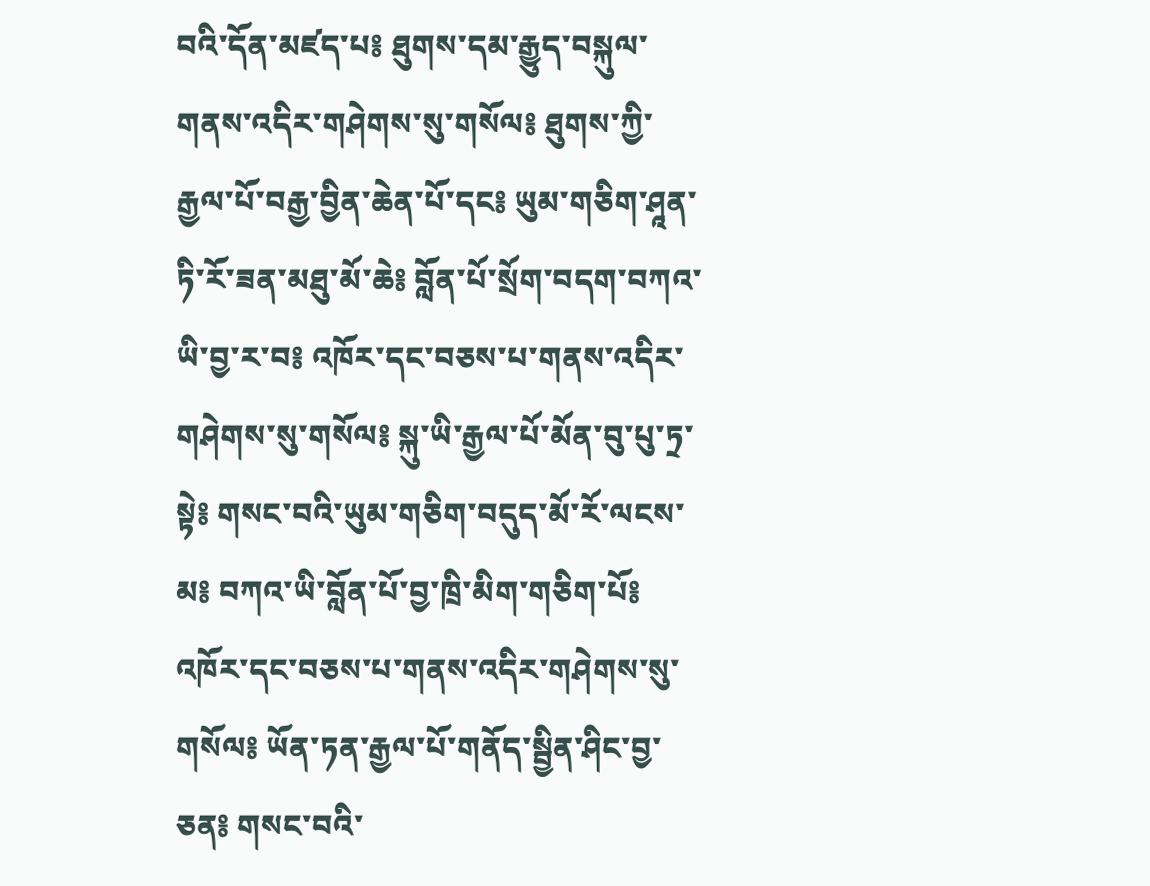བའི་དོན་མཛད་པ༔ ཐུགས་དམ་རྒྱུད་བསྐུལ་གནས་འདིར་གཤེགས་སུ་གསོལ༔ ཐུགས་ཀྱི་རྒྱལ་པོ་བརྒྱ་བྱིན་ཆེན་པོ་དང༔ ཡུམ་གཅིག་ཤཱན་ཏི་རོ་ཟན་མཐུ་མོ་ཆེ༔ བློན་པོ་སྲོག་བདག་བཀའ་ཡི་བྱ་ར་བ༔ འཁོར་དང་བཅས་པ་གནས་འདིར་གཤེགས་སུ་གསོལ༔ སྐུ་ཡི་རྒྱལ་པོ་མོན་བུ་པུ་ཏྲ་སྟེ༔ གསང་བའི་ཡུམ་གཅིག་བདུད་མོ་རོ་ལངས་མ༔ བཀའ་ཡི་བློན་པོ་བྱ་ཁྲི་མིག་གཅིག་པོ༔ འཁོར་དང་བཅས་པ་གནས་འདིར་གཤེགས་སུ་གསོལ༔ ཡོན་ཏན་རྒྱལ་པོ་གནོད་སྦྱིན་ཤིང་བྱ་ཅན༔ གསང་བའི་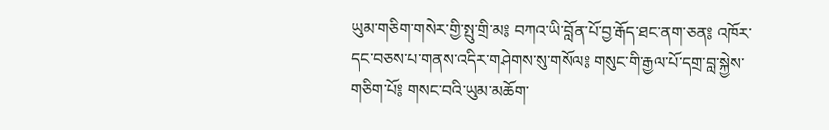ཡུམ་གཅིག་གསེར་གྱི་སྤུ་གྲི་མ༔ བཀའ་ཡི་བློན་པོ་བྱ་རྒོད་ཐང་ནག་ཅན༔ འཁོར་དང་བཅས་པ་གནས་འདིར་གཤེགས་སུ་གསོལ༔ གསུང་གི་རྒྱལ་པོ་དགྲ་བླ་སྐྱེས་གཅིག་པོ༔ གསང་བའི་ཡུམ་མཆོག་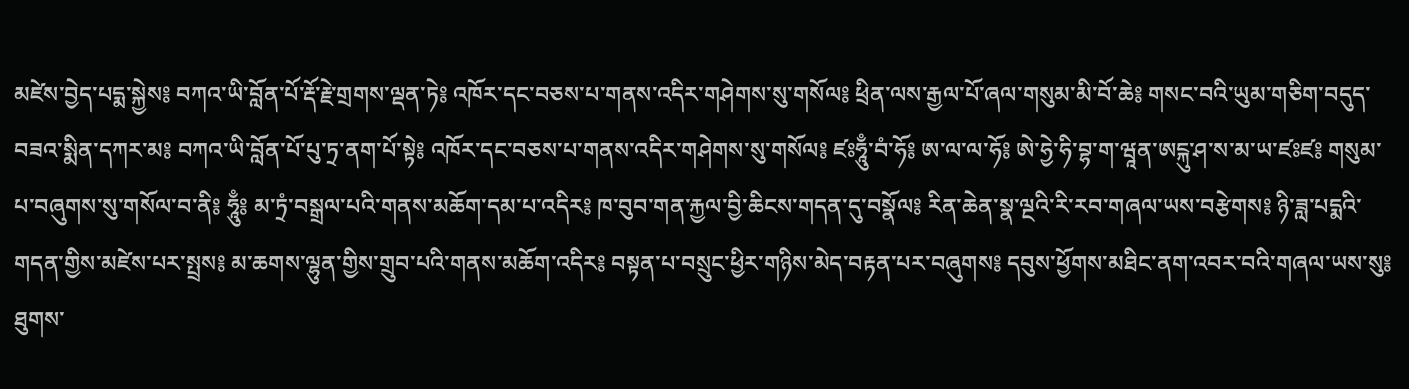མཛེས་བྱེད་པདྨ་སྐྱེས༔ བཀའ་ཡི་བློན་པོ་རྡོ་རྗེ་གྲགས་ལྡན་ཏེ༔ འཁོར་དང་བཅས་པ་གནས་འདིར་གཤེགས་སུ་གསོལ༔ ཕྲིན་ལས་རྒྱལ་པོ་ཞལ་གསུམ་མི་བོ་ཆེ༔ གསང་བའི་ཡུམ་གཅིག་བདུད་བཟའ་སྨིན་དཀར་མ༔ བཀའ་ཡི་བློན་པོ་པུ་ཏྲ་ནག་པོ་སྟེ༔ འཁོར་དང་བཅས་པ་གནས་འདིར་གཤེགས་སུ་གསོལ༔ ཛཿཧཱུྃ་བཾ་ཧོ༔ ཨ་ལ་ལ་ཧོ༔ ཨེ་ཧྱེ་ཧི་བྷ་ག་ཝཱན་ཨངྐུ་ཤ་ས་མ་ཡ་ཛཿཛ༔ གསུམ་པ་བཞུགས་སུ་གསོལ་བ་ནི༔ ཧཱུྃ༔ མ་ཏྲཾ་བསྒྲལ་པའི་གནས་མཆོག་དམ་པ་འདིར༔ ཁ་བུབ་གན་རྐྱལ་བྱི་ཆིངས་གདན་དུ་བསྣོལ༔ རིན་ཆེན་སྣ་ལྔའི་རི་རབ་གཞལ་ཡས་བརྩེགས༔ ཉི་ཟླ་པདྨའི་གདན་གྱིས་མཛེས་པར་སྤྲས༔ མ་ཆགས་ལྷུན་གྱིས་གྲུབ་པའི་གནས་མཆོག་འདིར༔ བསྟན་པ་བསྲུང་ཕྱིར་གཉིས་མེད་བརྟན་པར་བཞུགས༔ དབུས་ཕྱོགས་མཐིང་ནག་འབར་བའི་གཞལ་ཡས་སུ༔ ཐུགས་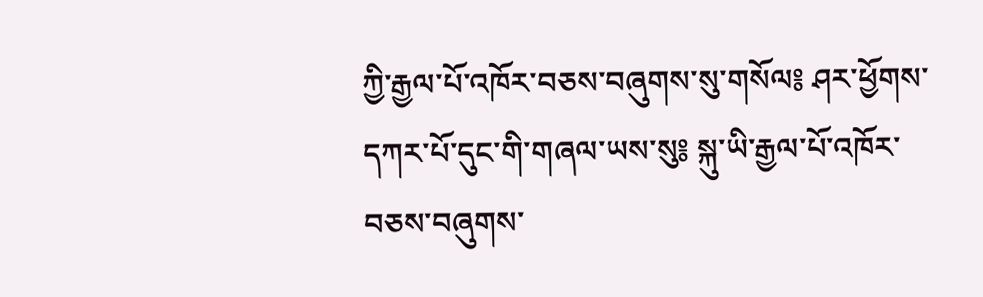ཀྱི་རྒྱལ་པོ་འཁོར་བཅས་བཞུགས་སུ་གསོལ༔ ཤར་ཕྱོགས་དཀར་པོ་དུང་གི་གཞལ་ཡས་སུ༔ སྐུ་ཡི་རྒྱལ་པོ་འཁོར་བཅས་བཞུགས་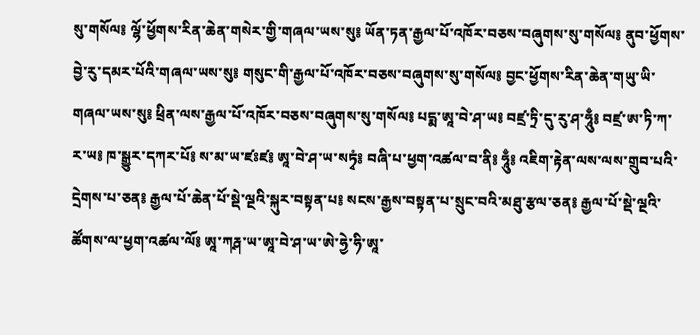སུ་གསོལ༔ ལྷོ་ཕྱོགས་རིན་ཆེན་གསེར་གྱི་གཞལ་ཡས་སུ༔ ཡོན་ཏན་རྒྱལ་པོ་འཁོར་བཅས་བཞུགས་སུ་གསོལ༔ ནུབ་ཕྱོགས་བྱེ་རུ་དམར་པོའི་གཞལ་ཡས་སུ༔ གསུང་གི་རྒྱལ་པོ་འཁོར་བཅས་བཞུགས་སུ་གསོལ༔ བྱང་ཕྱོགས་རིན་ཆེན་གཡུ་ཡི་གཞལ་ཡས་སུ༔ ཕྲིན་ལས་རྒྱལ་པོ་འཁོར་བཅས་བཞུགས་སུ་གསོལ༔ པདྨ་ཨཱ་བེ་ཤ་ཡ༔ བཛྲ་ཏྲི་དུ་རུ་ཤ་ཧཱུྃ༔ བཛྲ་ཨ་ཏི་ཀ་ར་ཡ༔ ཁ་སྒྱུར་དཀར་པོ༔ ས་མ་ཡ་ཛཿཛ༔ ཨཱ་བེ་ཤ་ཡ་སཏྭཾ༔ བཞི་པ་ཕྱག་འཚལ་བ་ནི༔ ཧཱུྃ༔ འཇིག་རྟེན་ལས་ལས་གྲུབ་པའི་དྲེགས་པ་ཅན༔ རྒྱལ་པོ་ཆེན་པོ་སྡེ་ལྔའི་སྐུར་བསྟན་པ༔ སངས་རྒྱས་བསྟན་པ་སྲུང་བའི་མཐུ་རྩལ་ཅན༔ རྒྱལ་པོ་སྡེ་ལྔའི་ཚོགས་ལ་ཕྱག་འཚལ་ལོ༔ ཨཱ་ཀརྴ་ཡ་ཨཱ་བེ་ཤ་ཡ་ཨེ་ཧྱེ་ཧི་ཨཱ་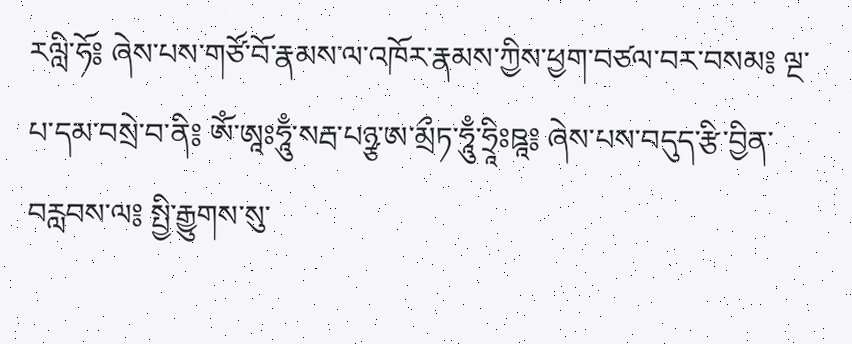རལླི་ཧོ༔ ཞེས་པས་གཙོ་བོ་རྣམས་ལ་འཁོར་རྣམས་ཀྱིས་ཕྱག་བཙལ་བར་བསམ༔ ལྔ་པ་དམ་བསྲེ་བ་ནི༔ ཨོཾ་ཨཱཿཧཱུྃ་སརྦ་པཉྩ་ཨ་མྲྀཏ་ཧཱུྃ་ཧྲཱིཿཋཱ༔ ཞེས་པས་བདུད་རྩི་བྱིན་བརླབས་ལ༔ སྤྱི་རྒྱུགས་སུ་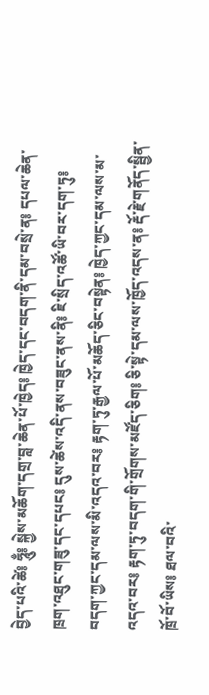བྱེད་པའི་ཚེ༔ ཧཱུྃ༔ སྐྱེས་མཆོག་དགྲ་བླ་ཆེན་པོ་ཁྱེད༔ ཁྱེད་དང་བདག་ནི་དམ་བསྲེ་ན༔ དཔལ་ཆེན་ཁྲག་འཐུང་གཟུ་དང་དཔང༔ དུས་ཚེས་འདི་ནས་བཟུང་ནས་ནི༔ ཇི་སྲིད་འཚོ་ཡི་བར་དག་ཏུ༔ བདག་ཀྱང་དམ་ལས་མི་འདའ་བར༔ རྟག་ཏུ་རྒྱལ་པོ་མཆོད་ཅིང་བསྟེན༔ ཁྱེད་ཀྱང་དམ་ལས་མ་འདའ་བར༔ རྟག་ཏུ་བདག་གི་གྲོགས་མཛོད་ཅིག༔ ཅི་སྟེ་དམ་ལས་ཁྱོད་འདས་ན༔ རྡོ་རྗེ་གནོད་སྦྱིན་ཁྲོ་བོ་ཡིས༔ ཐལ་བའི་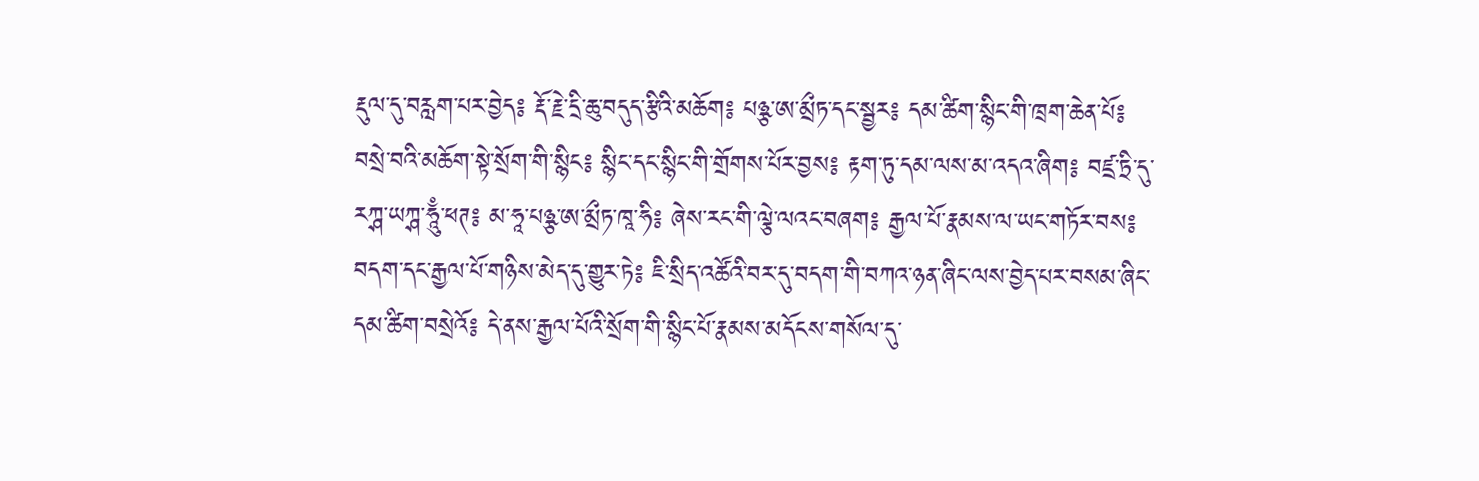རྡུལ་དུ་བརླག་པར་བྱེད༔ རྡོ་རྗེ་དྲི་ཆུ་བདུད་རྩིའི་མཆོག༔ པཉྩ་ཨ་མྲྀཏ་དང་སྦྱར༔ དམ་ཚིག་སྙིང་གི་ཁྲག་ཆེན་པོ༔ བསྲེ་བའི་མཆོག་སྟེ་སྲོག་གི་སྙིང༔ སྙིང་དང་སྙིང་གི་གྲོགས་པོར་བྱས༔ རྟག་ཏུ་དམ་ལས་མ་འདའ་ཞིག༔ བཛྲ་ཏྲི་དུ་རཀྴ་ཡཀྴ་ཧཱུྃ་ཕཊ༔ མ་ཧཱ་པཉྩ་ཨ་མྲྀཏ་ཁཱ་ཧི༔ ཞེས་རང་གི་ལྕེ་ལའང་བཞག༔ རྒྱལ་པོ་རྣམས་ལ་ཡང་གཏོར་བས༔ བདག་དང་རྒྱལ་པོ་གཉིས་མེད་དུ་གྱུར་ཏེ༔ ཇི་སྲིད་འཚོའི་བར་དུ་བདག་གི་བཀའ་ཉན་ཞིང་ལས་བྱེད་པར་བསམ་ཞིང་དམ་ཚིག་བསྲེའོ༔ དེ་ནས་རྒྱལ་པོའི་སྲོག་གི་སྙིང་པོ་རྣམས་མདོངས་གསོལ་དུ་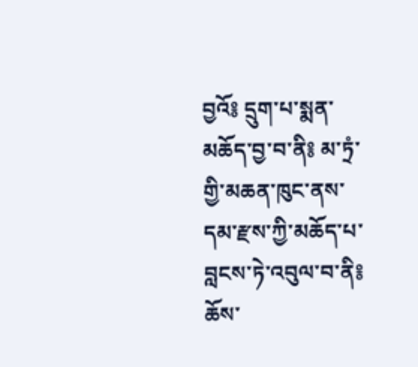བྱའོ༔ དྲུག་པ་སྨན་མཆོད་བྱ་བ་ནི༔ མ་ཏྲཾ་གྱི་མཆན་ཁུང་ནས་དམ་རྫས་ཀྱི་མཆོད་པ་བླངས་ཏེ་འབུལ་བ་ནི༔ ཆོས་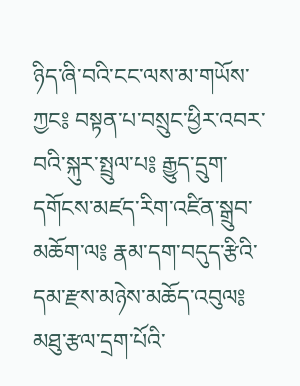ཉིད་ཞི་བའི་ངང་ལས་མ་གཡོས་ཀྱང༔ བསྟན་པ་བསྲུང་ཕྱིར་འབར་བའི་སྐུར་སྤྲུལ་པ༔ རྒྱུད་དྲུག་དགོངས་མཛད་རིག་འཛིན་སྒྲུབ་མཆོག་ལ༔ རྣམ་དག་བདུད་རྩིའི་དམ་རྫས་མཉེས་མཆོད་འབུལ༔ མཐུ་རྩལ་དྲག་པོའི་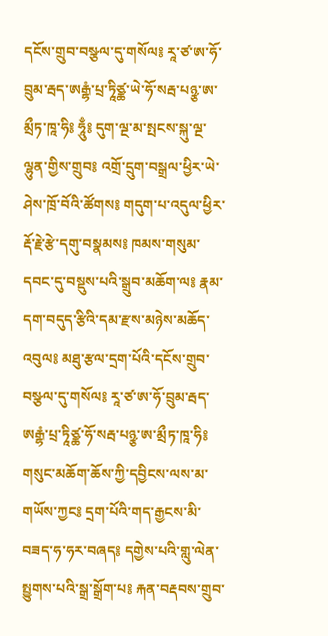དངོས་གྲུབ་བསྩལ་དུ་གསོལ༔ རཱ་ཙ་ཨ་ཧོ་བྲུམ་རྦད་ཨརྒྷཾ་པྲ་ཏཱིཙྪ་ཡེ་ཧོ་སརྦ་པཉྩ་ཨ་མྲྀཏ་ཁཱ་ཧི༔ ཧཱུྃ༔ དུག་ལྔ་མ་སྤངས་སྐུ་ལྔ་ལྷུན་གྱིས་གྲུབ༔ འགྲོ་དྲུག་བསྒྲལ་ཕྱིར་ཡེ་ཤེས་ཁྲོ་བོའི་ཚོགས༔ གདུག་པ་འདུལ་ཕྱིར་རྡོ་རྗེ་རྩེ་དགུ་བསྣམས༔ ཁམས་གསུམ་དབང་དུ་བསྡུས་པའི་སྒྲུབ་མཆོག་ལ༔ རྣམ་དག་བདུད་རྩིའི་དམ་རྫས་མཉེས་མཆོད་འབུལ༔ མཐུ་རྩལ་དྲག་པོའི་དངོས་གྲུབ་བསྩལ་དུ་གསོལ༔ རཱ་ཙ་ཨ་ཧོ་བྲུམ་རྦད་ཨརྒྷཾ་པྲ་ཏཱིཙྪ་ཧོ་སརྦ་པཉྩ་ཨ་མྲྀཏ་ཁཱ་ཧི༔ གསུང་མཆོག་ཆོས་ཀྱི་དབྱིངས་ལས་མ་གཡོས་ཀྱང༔ དྲག་པོའི་གད་རྒྱངས་མི་བཟད་ཧ་ཧར་བཞད༔ དགྱེས་པའི་གླུ་ལེན་སྤྱུགས་པའི་སྒྲ་སྒྲོག་པ༔ རྐན་བརྡབས་གྲུབ་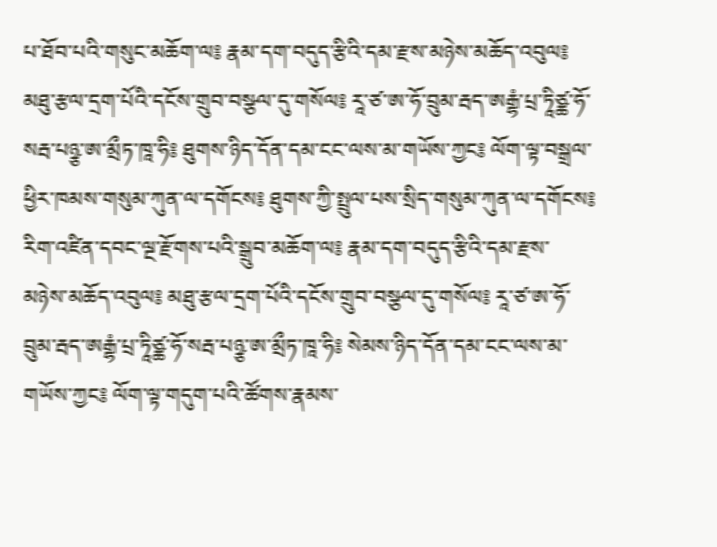པ་ཐོབ་པའི་གསུང་མཆོག་ལ༔ རྣམ་དག་བདུད་རྩིའི་དམ་རྫས་མཉེས་མཆོད་འབུལ༔ མཐུ་རྩལ་དྲག་པོའི་དངོས་གྲུབ་བསྩལ་དུ་གསོལ༔ རཱ་ཙ་ཨ་ཧོ་བྲུམ་རྦད་ཨརྒྷཾ་པྲ་ཏཱིཙྪ་ཧོ་སརྦ་པཉྩ་ཨ་མྲྀཏ་ཁཱ་ཧི༔ ཐུགས་ཉིད་དོན་དམ་ངང་ལས་མ་གཡོས་ཀྱང༔ ལོག་ལྟ་བསྒྲལ་ཕྱིར་ཁམས་གསུམ་ཀུན་ལ་དགོངས༔ ཐུགས་ཀྱི་སྤྲུལ་པས་སྲིད་གསུམ་ཀུན་ལ་དགོངས༔ རིག་འཛིན་དབང་ལྔ་རྫོགས་པའི་སྒྲུབ་མཆོག་ལ༔ རྣམ་དག་བདུད་རྩིའི་དམ་རྫས་མཉེས་མཆོད་འབུལ༔ མཐུ་རྩལ་དྲག་པོའི་དངོས་གྲུབ་བསྩལ་དུ་གསོལ༔ རཱ་ཙ་ཨ་ཧོ་བྲུམ་རྦད་ཨརྒྷཾ་པྲ་ཏཱིཙྪ་ཧོ་སརྦ་པཉྩ་ཨ་མྲྀཏ་ཁཱ་ཧི༔ སེམས་ཉིད་དོན་དམ་ངང་ལས་མ་གཡོས་ཀྱང༔ ལོག་ལྟ་གདུག་པའི་ཚོགས་རྣམས་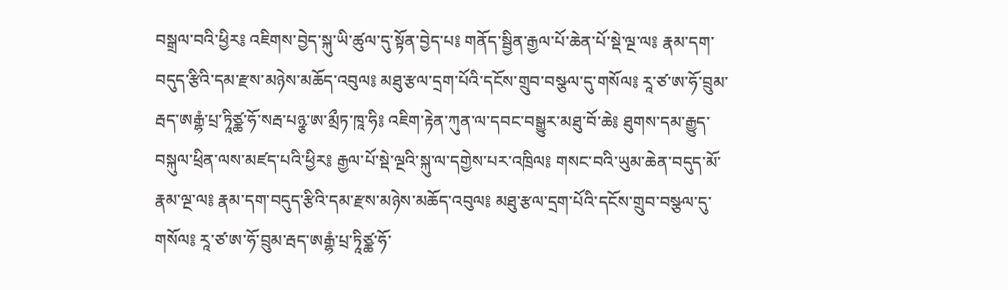བསྒྲལ་བའི་ཕྱིར༔ འཇིགས་བྱེད་སྐུ་ཡི་ཚུལ་དུ་སྟོན་བྱེད་པ༔ གནོད་སྦྱིན་རྒྱལ་པོ་ཆེན་པོ་སྡེ་ལྔ་ལ༔ རྣམ་དག་བདུད་རྩིའི་དམ་རྫས་མཉེས་མཆོད་འབུལ༔ མཐུ་རྩལ་དྲག་པོའི་དངོས་གྲུབ་བསྩལ་དུ་གསོལ༔ རཱ་ཙ་ཨ་ཧོ་བྲུམ་རྦད་ཨརྒྷཾ་པྲ་ཏཱིཙྪ་ཧོ་སརྦ་པཉྩ་ཨ་མྲྀཏ་ཁཱ་ཧི༔ འཇིག་རྟེན་ཀུན་ལ་དབང་བསྒྱུར་མཐུ་བོ་ཆེ༔ ཐུགས་དམ་རྒྱུད་བསྐུལ་ཕྲིན་ལས་མཛད་པའི་ཕྱིར༔ རྒྱལ་པོ་སྡེ་ལྔའི་སྐུ་ལ་དགྱེས་པར་འཁྲིལ༔ གསང་བའི་ཡུམ་ཆེན་བདུད་མོ་རྣམ་ལྔ་ལ༔ རྣམ་དག་བདུད་རྩིའི་དམ་རྫས་མཉེས་མཆོད་འབུལ༔ མཐུ་རྩལ་དྲག་པོའི་དངོས་གྲུབ་བསྩལ་དུ་གསོལ༔ རཱ་ཙ་ཨ་ཧོ་བྲུམ་རྦད་ཨརྒྷཾ་པྲ་ཏཱིཙྪ་ཧོ་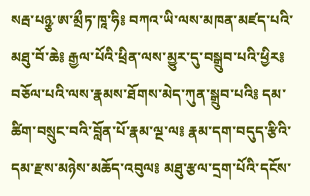སརྦ་པཉྩ་ཨ་མྲྀཏ་ཁཱ་ཧི༔ བཀའ་ཡི་ལས་མཁན་མཛད་པའི་མཐུ་བོ་ཆེ༔ རྒྱལ་པོའི་ཕྲིན་ལས་མྱུར་དུ་བསྒྲུབ་པའི་ཕྱིར༔ བཅོལ་པའི་ལས་རྣམས་ཐོགས་མེད་ཀུན་སྒྲུབ་པའི༔ དམ་ཚིག་བསྲུང་བའི་བློན་པོ་རྣམ་ལྔ་ལ༔ རྣམ་དག་བདུད་རྩིའི་དམ་རྫས་མཉེས་མཆོད་འབུལ༔ མཐུ་རྩལ་དྲག་པོའི་དངོས་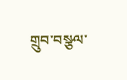གྲུབ་བསྩལ་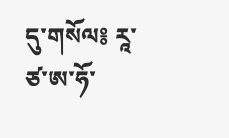དུ་གསོལ༔ རཱ་ཙ་ཨ་ཧོ་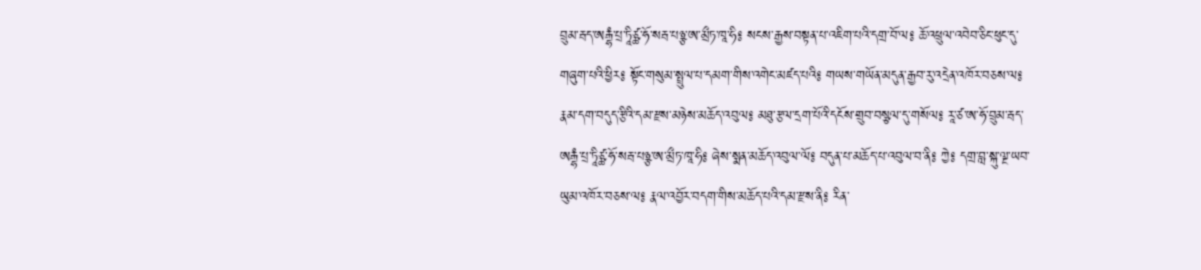བྲུམ་རྦད་ཨརྒྷཾ་པྲ་ཏཱིཙྪ་ཧོ་སརྦ་པཉྩ་ཨ་མྲྀཏ་ཁཱ་ཧི༔ སངས་རྒྱས་བསྟན་པ་འཇིག་པའི་དགྲ་བོ་ལ༔ ཆོ་འཕྲུལ་འབེབ་ཅིང་ཕུང་དུ་གཞུག་པའི་ཕྱིར༔ སྟོང་གསུམ་སྤྲུལ་པ་དམག་གིས་འགེང་མཛད་པའི༔ གཡས་གཡོན་མདུན་རྒྱབ་རུ་འདྲེན་འཁོར་བཅས་ལ༔ རྣམ་དག་བདུད་རྩིའི་དམ་རྫས་མཉེས་མཆོད་འབུལ༔ མཐུ་རྩལ་དྲག་པོའི་དངོས་གྲུབ་བསྩལ་དུ་གསོལ༔ རཱ་ཙ་ཨ་ཧོ་བྲུམ་རྦད་ཨརྒྷཾ་པྲ་ཏཱིཙྪ་ཧོ་སརྦ་པཉྩ་ཨ་མྲྀཏ་ཁཱ་ཧི༔ ཞེས་སྨན་མཆོད་འབུལ་ལོ༔ བདུན་པ་མཆོད་པ་འབུལ་བ་ནི༔ ཀྱེ༔ དགྲ་བླ་སྐུ་ལྔ་ཡབ་ཡུམ་འཁོར་བཅས་ལ༔ རྣལ་འབྱོར་བདག་གིས་མཆོད་པའི་དམ་རྫས་ནི༔ རིན་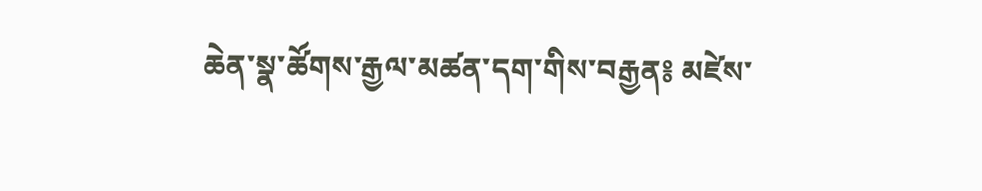ཆེན་སྣ་ཚོགས་རྒྱལ་མཚན་དག་གིས་བརྒྱན༔ མཛེས་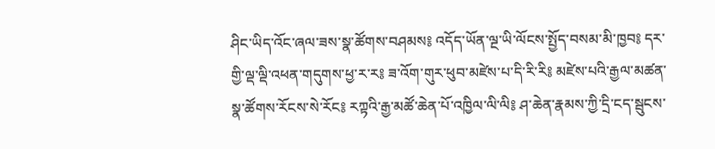ཤིང་ཡིད་འོང་ཞལ་ཟས་སྣ་ཚོགས་བཤམས༔ འདོད་ཡོན་ལྔ་ཡི་ལོངས་སྤྱོད་བསམ་མི་ཁྱབ༔ དར་གྱི་ལྡ་ལྡི་འཕན་གདུགས་ཕྱ་ར་ར༔ ཟ་འོག་གུར་ཕུབ་མཛེས་པ་དི་རི་རི༔ མཛེས་པའི་རྒྱལ་མཚན་སྣ་ཚོགས་རོངས་སེ་རོང༔ རཀྟའི་རྒྱ་མཚོ་ཆེན་པོ་འཁྱིལ་ལི་ལི༔ ཤ་ཆེན་རྣམས་ཀྱི་དྲི་ངད་སྦུངས་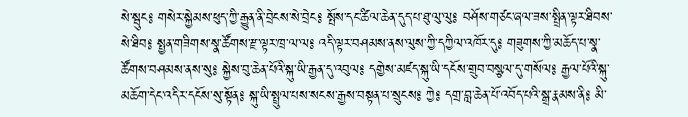སེ་སྦུང༔ གསེར་སྐྱེམས་ཕུད་ཀྱི་རྒྱུན་ནི་བྲེངས་སེ་བྲེང༔ སྤོས་དང་ཚིལ་ཆེན་དུད་པ་ཐུ་ལུ་ལུ༔ བཤོས་གཙང་ཞལ་ཟས་སྤྲིན་ལྟར་ཐིབས་སེ་ཐིབ༔ སྤྱན་གཟིགས་སྣ་ཚོགས་རྫ་ལྟར་ཁྲ་ལ་ལ༔ འདི་ལྟར་བཤམས་ནས་ལུས་ཀྱི་དཀྱིལ་འཁོར་དུ༔ གཟུགས་ཀྱི་མཆོད་པ་སྣ་ཚོགས་བཤམས་ནས་སུ༔ སྐྱེས་བུ་ཆེན་པོའི་སྐུ་ཡི་རྒྱན་དུ་འབུལ༔ དགྱེས་མཛད་སྐུ་ཡི་དངོས་གྲུབ་བསྩལ་དུ་གསོལ༔ རྒྱལ་པོའི་སྐུ་མཆོག་དེང་འདིར་དངོས་སུ་སྟོན༔ སྐུ་ཡི་སྤྲུལ་པས་སངས་རྒྱས་བསྟན་པ་སྲུངས༔ ཀྱེ༔ དགྲ་བླ་ཆེན་པོ་འབོད་པའི་སྒྲ་རྣམས་ནི༔ མི་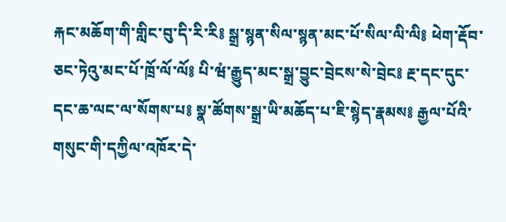རྐང་མཆོག་གི་གླིང་བུ་དི་རི་རི༔ སྒྲ་སྙན་སིལ་སྙན་མང་པོ་སིལ་ལི་ལི༔ ཕེག་རྡོབ་ཅང་ཏེའུ་མང་པོ་ཁྲོ་ལོ་ལོ༔ པི་ཝཾ་རྒྱུད་མང་སྒྲ་བྱུང་བྲེངས་སེ་བྲེང༔ རྔ་དང་དུང་དང་ཆ་ལང་ལ་སོགས་པ༔ སྣ་ཚོགས་སྒྲ་ཡི་མཆོད་པ་ཇི་སྙེད་རྣམས༔ རྒྱལ་པོའི་གསུང་གི་དཀྱིལ་འཁོར་དེ་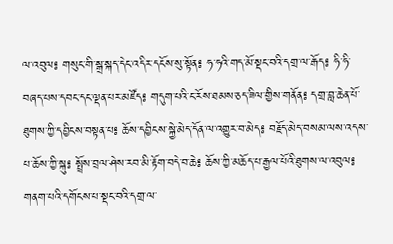ལ་འབུལ༔ གསུང་གི་སྒྲ་སྐད་དེང་འདིར་དངོས་སུ་སྟོན༔ ཧ་ཧའི་གད་མོ་སྡང་བའི་དགྲ་ལ་རྒོད༔ ཧི་ཧི་བཞད་པས་དབང་དང་ལྡན་པར་མཛོད༔ གདུག་པའི་ང་རོས་ཐམས་ཅད་ཟིལ་གྱིས་གནོན༔ དགྲ་བླ་ཆེན་པོ་ཐུགས་ཀྱི་དབྱིངས་བསྟན་པ༔ ཆོས་དབྱིངས་སྐྱེ་མེད་དོན་ལ་འགྱུར་བ་མེད༔ བརྗོད་མེད་བསམ་ལས་འདས་པ་ཆོས་ཀྱི་སྐུ༔ སྤྲོས་བྲལ་ཤེས་རབ་མི་རྟོག་བདེ་བ་ཆེ༔ ཆོས་ཀྱི་མཆོད་པ་རྒྱལ་པོའི་ཐུགས་ལ་འབུལ༔ གནག་པའི་དགོངས་པ་སྡང་བའི་དགྲ་ལ་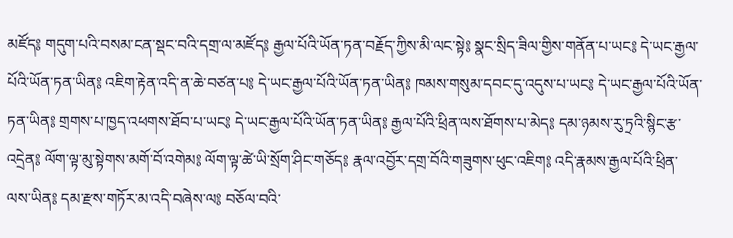མཛོད༔ གདུག་པའི་བསམ་ངན་སྡང་བའི་དགྲ་ལ་མཛོད༔ རྒྱལ་པོའི་ཡོན་ཏན་བརྗོད་ཀྱིས་མི་ལང་སྟེ༔ སྣང་སྲིད་ཟིལ་གྱིས་གནོན་པ་ཡང༔ དེ་ཡང་རྒྱལ་པོའི་ཡོན་ཏན་ཡིན༔ འཇིག་རྟེན་འདི་ན་ཆེ་བཙན་པ༔ དེ་ཡང་རྒྱལ་པོའི་ཡོན་ཏན་ཡིན༔ ཁམས་གསུམ་དབང་དུ་འདུས་པ་ཡང༔ དེ་ཡང་རྒྱལ་པོའི་ཡོན་ཏན་ཡིན༔ གྲགས་པ་ཁྱད་འཕགས་ཐོབ་པ་ཡང༔ དེ་ཡང་རྒྱལ་པོའི་ཡོན་ཏན་ཡིན༔ རྒྱལ་པོའི་ཕྲིན་ལས་ཐོགས་པ་མེད༔ དམ་ཉམས་རུ་ཏྲའི་སྙིང་རྩ་འདྲེན༔ ལོག་ལྟ་མུ་སྟེགས་མགོ་བོ་འགེམ༔ ལོག་ལྟ་ཚེ་ཡི་སྲོག་ཤིང་གཅོད༔ རྣལ་འབྱོར་དགྲ་བོའི་གཟུགས་ཕུང་འཇིག༔ འདི་རྣམས་རྒྱལ་པོའི་ཕྲིན་ལས་ཡིན༔ དམ་རྫས་གཏོར་མ་འདི་བཞེས་ལ༔ བཅོལ་བའི་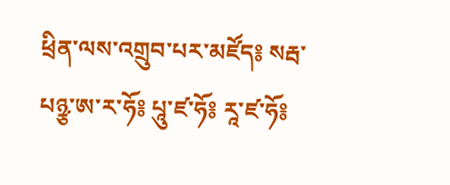ཕྲིན་ལས་འགྲུབ་པར་མཛོད༔ སརྦ་པཉྩ་ཨ་ར་ཧོ༔ པཱུ་ཛ་ཧོ༔ རཱ་ཛ་ཧོ༔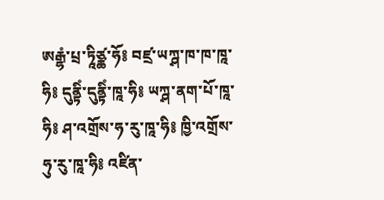ཨརྒྷཾ་པྲ་ཏཱིཙྪ་ཧོ༔ བཛྲ་ཡཀྴ་ཁ་ཁ་ཁཱ་ཧི༔ དུནྟིཾ་དུནྟིཾ་ཁཱ་ཧི༔ ཡཀྴ་ནག་པོ་ཁཱ་ཧི༔ ཤ་འགྲོས་ཧ་རུ་ཁཱ་ཧི༔ ཁྱི་འགྲོས་ཧུ་རུ་ཁཱ་ཧི༔ འཛིན་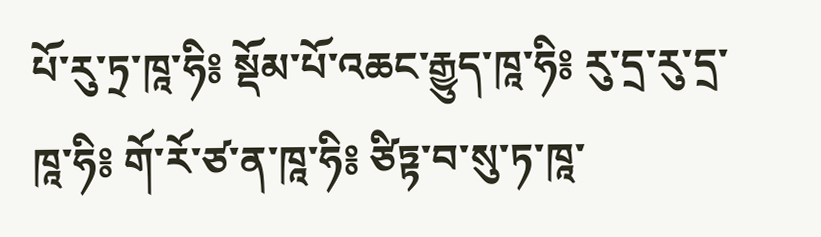པོ་རུ་ཏྲ་ཁཱ་ཧི༔ སྡོམ་པོ་འཆང་རྒྱུད་ཁཱ་ཧི༔ རུ་དྲ་རུ་དྲ་ཁཱ་ཧི༔ གོ་རོ་ཙ་ན་ཁཱ་ཧི༔ ཙིཏྟ་བ་སུ་ཏ་ཁཱ་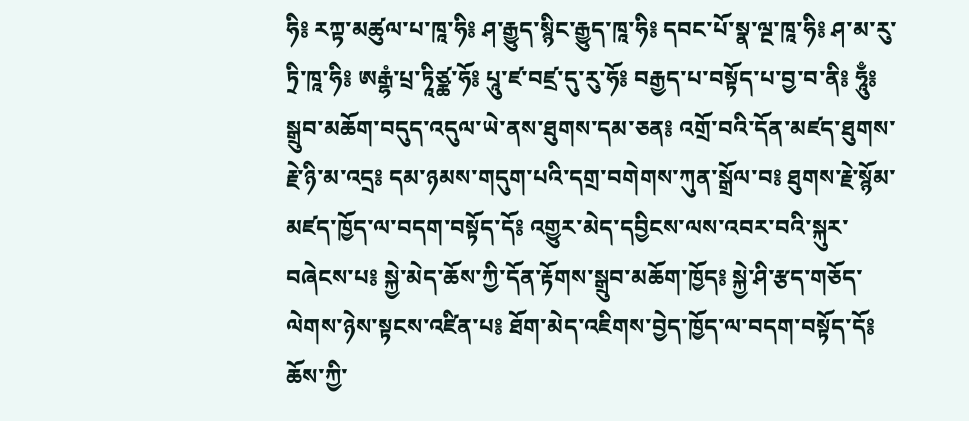ཧི༔ རཀྟ་མཚུལ་པ་ཁཱ་ཧི༔ ཤ་རྒྱུད་སྙིང་རྒྱུད་ཁཱ་ཧི༔ དབང་པོ་སྣ་ལྔ་ཁཱ་ཧི༔ ཤ་མ་རུ་ཏྲི་ཁཱ་ཧི༔ ཨརྒྷཾ་པྲ་ཏཱིཙྪ་ཧོ༔ པཱུ་ཛ་བཛྲ་དུ་རུ་ཧོ༔ བརྒྱད་པ་བསྟོད་པ་བྱ་བ་ནི༔ ཧཱུྃ༔ སྒྲུབ་མཆོག་བདུད་འདུལ་ཡེ་ནས་ཐུགས་དམ་ཅན༔ འགྲོ་བའི་དོན་མཛད་ཐུགས་རྗེ་ཉི་མ་འདྲ༔ དམ་ཉམས་གདུག་པའི་དགྲ་བགེགས་ཀུན་སྒྲོལ་བ༔ ཐུགས་རྗེ་སྙོམ་མཛད་ཁྱོད་ལ་བདག་བསྟོད་དོ༔ འགྱུར་མེད་དབྱིངས་ལས་འབར་བའི་སྐུར་བཞེངས་པ༔ སྐྱེ་མེད་ཆོས་ཀྱི་དོན་རྟོགས་སྒྲུབ་མཆོག་ཁྱོད༔ སྐྱེ་ཤི་རྩད་གཅོད་ལེགས་ཉེས་སྟངས་འཛིན་པ༔ ཐོག་མེད་འཇིགས་བྱེད་ཁྱོད་ལ་བདག་བསྟོད་དོ༔ ཆོས་ཀྱི་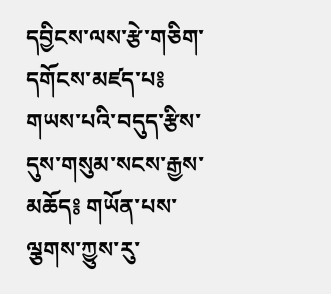དབྱིངས་ལས་རྩེ་གཅིག་དགོངས་མཛད་པ༔ གཡས་པའི་བདུད་རྩིས་དུས་གསུམ་སངས་རྒྱས་མཆོད༔ གཡོན་པས་ལྕགས་ཀྱུས་རུ་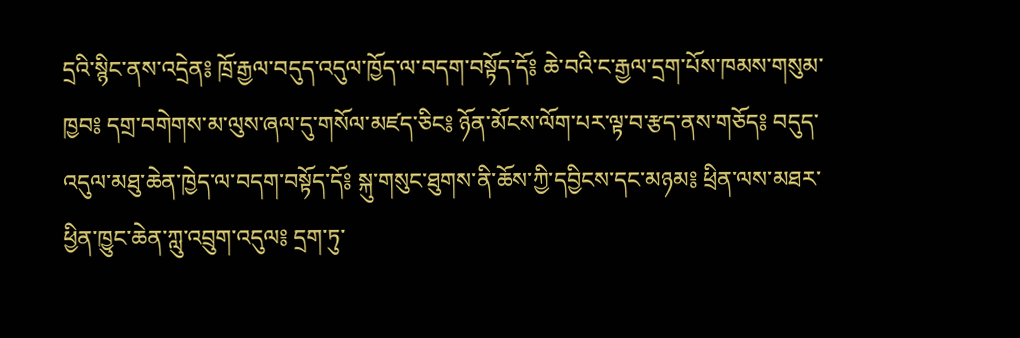དྲའི་སྙིང་ནས་འདྲེན༔ ཁྲོ་རྒྱལ་བདུད་འདུལ་ཁྱོད་ལ་བདག་བསྟོད་དོ༔ ཆེ་བའི་ང་རྒྱལ་དྲག་པོས་ཁམས་གསུམ་ཁྱབ༔ དགྲ་བགེགས་མ་ལུས་ཞལ་དུ་གསོལ་མཛད་ཅིང༔ ཉོན་མོངས་ལོག་པར་ལྟ་བ་རྩད་ནས་གཅོད༔ བདུད་འདུལ་མཐུ་ཆེན་ཁྱེད་ལ་བདག་བསྟོད་དོ༔ སྐུ་གསུང་ཐུགས་ནི་ཆོས་ཀྱི་དབྱིངས་དང་མཉམ༔ ཕྲིན་ལས་མཐར་ཕྱིན་ཁྱུང་ཆེན་ཀླུ་འབྲུག་འདུལ༔ དྲག་ཏུ་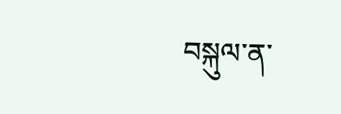བསྐུལ་ན་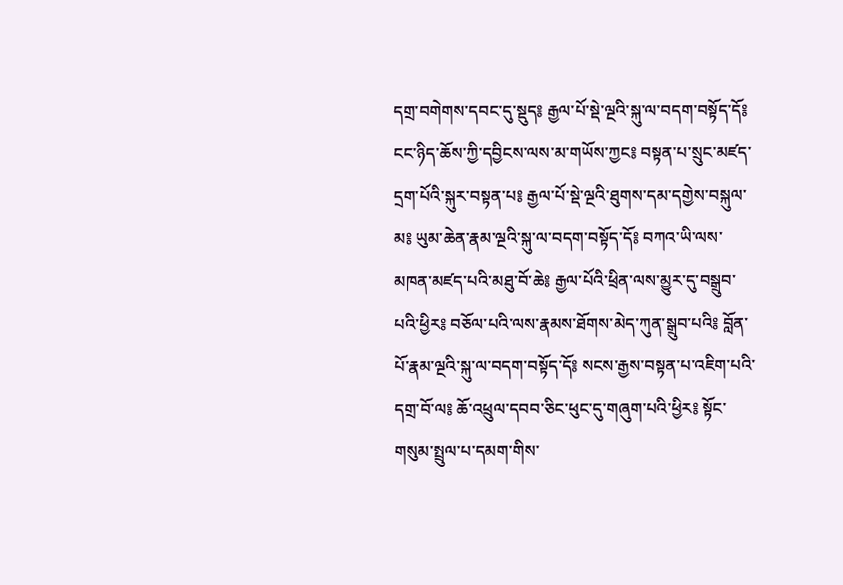དགྲ་བགེགས་དབང་དུ་སྡུད༔ རྒྱལ་པོ་སྡེ་ལྔའི་སྐུ་ལ་བདག་བསྟོད་དོ༔ ངང་ཉིད་ཆོས་ཀྱི་དབྱིངས་ལས་མ་གཡོས་ཀྱང༔ བསྟན་པ་སྲུང་མཛད་དྲག་པོའི་སྐུར་བསྟན་པ༔ རྒྱལ་པོ་སྡེ་ལྔའི་ཐུགས་དམ་དགྱེས་བསྐུལ་མ༔ ཡུམ་ཆེན་རྣམ་ལྔའི་སྐུ་ལ་བདག་བསྟོད་དོ༔ བཀའ་ཡི་ལས་མཁན་མཛད་པའི་མཐུ་བོ་ཆེ༔ རྒྱལ་པོའི་ཕྲིན་ལས་མྱུར་དུ་བསྒྲུབ་པའི་ཕྱིར༔ བཅོལ་པའི་ལས་རྣམས་ཐོགས་མེད་ཀུན་སྒྲུབ་པའི༔ བློན་པོ་རྣམ་ལྔའི་སྐུ་ལ་བདག་བསྟོད་དོ༔ སངས་རྒྱས་བསྟན་པ་འཇིག་པའི་དགྲ་བོ་ལ༔ ཆོ་འཕྲུལ་དབབ་ཅིང་ཕུང་དུ་གཞུག་པའི་ཕྱིར༔ སྟོང་གསུམ་སྤྲུལ་པ་དམག་གིས་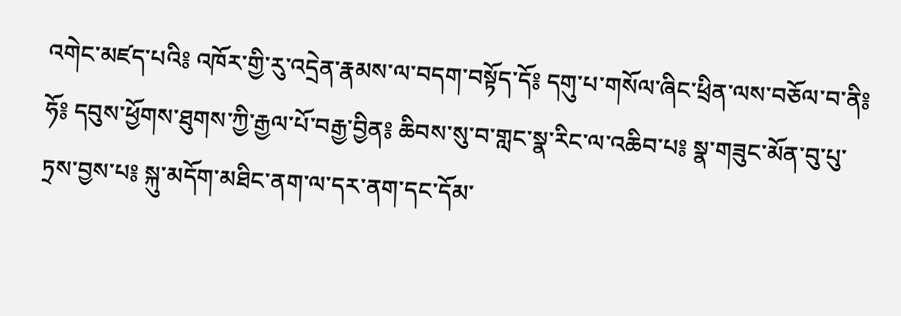འགེང་མཛད་པའི༔ འཁོར་གྱི་རུ་འདྲེན་རྣམས་ལ་བདག་བསྟོད་དོ༔ དགུ་པ་གསོལ་ཞིང་ཕྲིན་ལས་བཅོལ་བ་ནི༔ ཧོ༔ དབུས་ཕྱོགས་ཐུགས་ཀྱི་རྒྱལ་པོ་བརྒྱ་བྱིན༔ ཆིབས་སུ་བ་གླང་སྣ་རིང་ལ་འཆིབ་པ༔ སྣ་གཟུང་མོན་བུ་པུ་ཏྲས་བྱས་པ༔ སྐུ་མདོག་མཐིང་ནག་ལ་དར་ནག་དང་དོམ་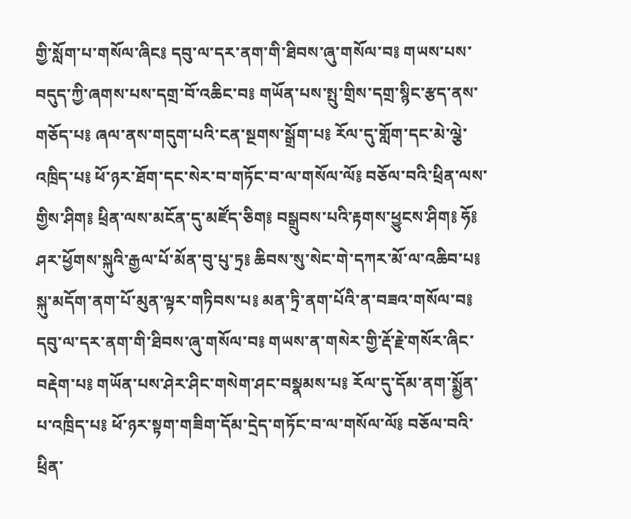གྱི་སློག་པ་གསོལ་ཞིང༔ དབུ་ལ་དར་ནག་གི་ཐིབས་ཞུ་གསོལ་བ༔ གཡས་པས་བདུད་ཀྱི་ཞགས་པས་དགྲ་བོ་འཆིང་བ༔ གཡོན་པས་སྤུ་གྲིས་དགྲ་སྙིང་རྩད་ནས་གཅོད་པ༔ ཞལ་ནས་གདུག་པའི་ངན་སྔགས་སྒྲོག་པ༔ རོལ་དུ་གློག་དང་མེ་ལྕེ་འཁྲིད་པ༔ ཕོ་ཉར་ཐོག་དང་སེར་བ་གཏོང་བ་ལ་གསོལ་ལོ༔ བཅོལ་བའི་ཕྲིན་ལས་གྱིས་ཤིག༔ ཕྲིན་ལས་མངོན་དུ་མཛོད་ཅིག༔ བསྒྲུབས་པའི་རྟགས་ཕྱུངས་ཤིག༔ ཧོ༔ ཤར་ཕྱོགས་སྐུའི་རྒྱལ་པོ་མོན་བུ་པུ་ཏྲ༔ ཆིབས་སུ་སེང་གེ་དཀར་མོ་ལ་འཆིབ་པ༔ སྐུ་མདོག་ནག་པོ་མུན་ལྟར་གཏིབས་པ༔ མན་ཏྲི་ནག་པོའི་ན་བཟའ་གསོལ་བ༔ དབུ་ལ་དར་ནག་གི་ཐིབས་ཞུ་གསོལ་བ༔ གཡས་ན་གསེར་གྱི་རྡོ་རྗེ་གསོར་ཞིང་བརྡེག་པ༔ གཡོན་པས་ཤེར་ཤིང་གསེག་ཤང་བསྣམས་པ༔ རོལ་དུ་དོམ་ནག་སྨྱོན་པ་འཁྲིད་པ༔ ཕོ་ཉར་སྟག་གཟིག་དོམ་དྲེད་གཏོང་བ་ལ་གསོལ་ལོ༔ བཅོལ་བའི་ཕྲིན་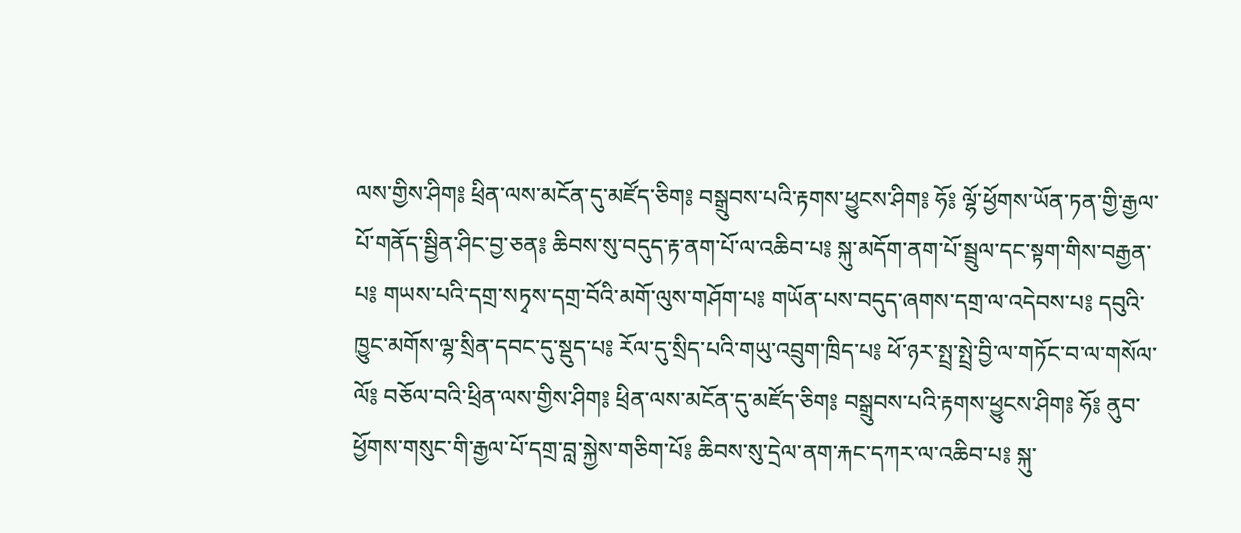ལས་གྱིས་ཤིག༔ ཕྲིན་ལས་མངོན་དུ་མཛོད་ཅིག༔ བསྒྲུབས་པའི་རྟགས་ཕྱུངས་ཤིག༔ ཧོ༔ ལྷོ་ཕྱོགས་ཡོན་ཏན་གྱི་རྒྱལ་པོ་གནོད་སྦྱིན་ཤིང་བྱ་ཅན༔ ཆིབས་སུ་བདུད་རྟ་ནག་པོ་ལ་འཆིབ་པ༔ སྐུ་མདོག་ནག་པོ་སྦྲུལ་དང་སྟག་གིས་བརྒྱན་པ༔ གཡས་པའི་དགྲ་སཏྭས་དགྲ་བོའི་མགོ་ལུས་གཤོག་པ༔ གཡོན་པས་བདུད་ཞགས་དགྲ་ལ་འདེབས་པ༔ དབུའི་ཁྱུང་མགོས་ལྷ་སྲིན་དབང་དུ་སྡུད་པ༔ རོལ་དུ་སྲིད་པའི་གཡུ་འབྲུག་ཁྲིད་པ༔ ཕོ་ཉར་སྤྲ་སྤྲེ་བྱི་ལ་གཏོང་བ་ལ་གསོལ་ལོ༔ བཅོལ་བའི་ཕྲིན་ལས་གྱིས་ཤིག༔ ཕྲིན་ལས་མངོན་དུ་མཛོད་ཅིག༔ བསྒྲུབས་པའི་རྟགས་ཕྱུངས་ཤིག༔ ཧོ༔ ནུབ་ཕྱོགས་གསུང་གི་རྒྱལ་པོ་དགྲ་བླ་སྐྱེས་གཅིག་པོ༔ ཆིབས་སུ་དྲེལ་ནག་རྐང་དཀར་ལ་འཆིབ་པ༔ སྐུ་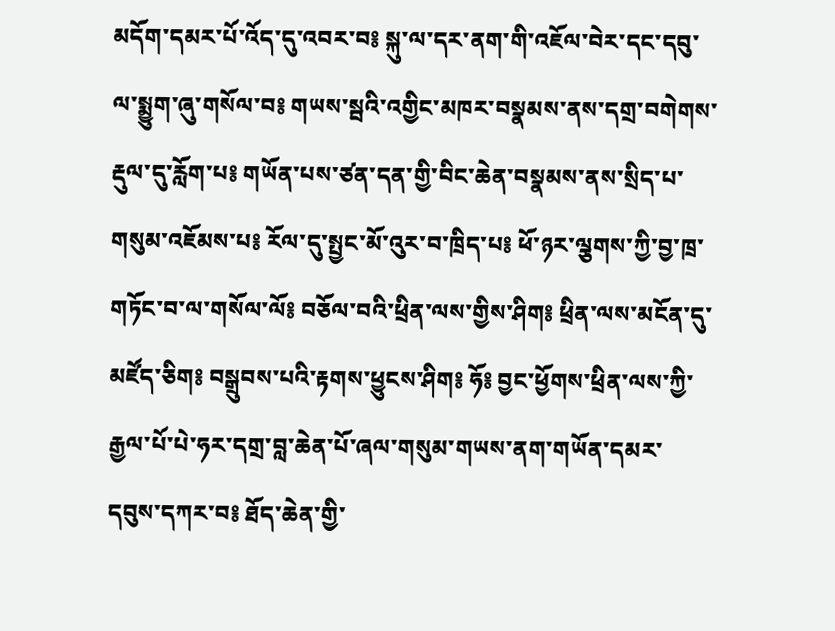མདོག་དམར་པོ་འོད་དུ་འབར་བ༔ སྐུ་ལ་དར་ནག་གི་འཇོལ་བེར་དང་དབུ་ལ་སྨྱུག་ཞུ་གསོལ་བ༔ གཡས་སྦའི་འགྱིང་མཁར་བསྣམས་ནས་དགྲ་བགེགས་རྡུལ་དུ་རློག་པ༔ གཡོན་པས་ཙན་དན་གྱི་བིང་ཆེན་བསྣམས་ནས་སྲིད་པ་གསུམ་འཇོམས་པ༔ རོལ་དུ་སྤྱང་མོ་འུར་བ་ཁྲིད་པ༔ ཕོ་ཉར་ལྕགས་ཀྱི་བྱ་ཁྲ་གཏོང་བ་ལ་གསོལ་ལོ༔ བཅོལ་བའི་ཕྲིན་ལས་གྱིས་ཤིག༔ ཕྲིན་ལས་མངོན་དུ་མཛོད་ཅིག༔ བསྒྲུབས་པའི་རྟགས་ཕྱུངས་ཤིག༔ ཧོ༔ བྱང་ཕྱོགས་ཕྲིན་ལས་ཀྱི་རྒྱལ་པོ་པེ་ཧར་དགྲ་བླ་ཆེན་པོ་ཞལ་གསུམ་གཡས་ནག་གཡོན་དམར་དབུས་དཀར་བ༔ ཐོད་ཆེན་གྱི་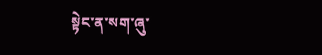སྟེང་ན་སག་ཞུ་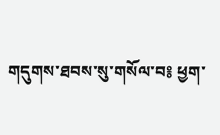གདུགས་ཐབས་སུ་གསོལ་བ༔ ཕྱག་